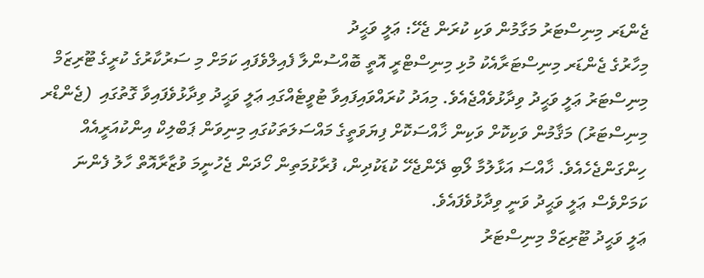ޖެންޑަރ މިނިސްޓަރު މަގާމުން ވަކި ކުރަން ޖެހޭ: ޢަލީ ވަޙީދު
މިހާރުގެ ޖެންޑަރ މިނިސްޓަރާއެކު މުޅި މިނިސްޓްރީ އޮތީ ބޮއްސުންލާ ފެއިލްވެފައި ކަމަށް މި ސަރުކާރުގެ ކުރީގެ ޓޫރިޒަމް މިނިސްޓަރު ޢަލީ ވަޙީދު ވިދާޅުވެއްޖެއެވެ. މިއަދު ކުރައްވައިފައިވާ ޓުވީޓެއްގައި ޢަލީ ވަޙީދު ވިދާޅުވެފައިވާ ގޮތުގައި  (ޖެންޑްރ މިނިސްޓަރު) މަޤާމުން ވަކިކޮށް ވަކިން ޚާއްސަކޮށް ފިޔަވަތީގެ މައްސަލަތަކުގައި މިނިވަން ޕަބްލިކް އިންކުއަރީއެއް ހިންގަންޖެހެއެވެ. ޚާއްސަ އަޅާލުމާ ލޯބި ދޭންޖެހޭ ކުޑަކުދިން، ފުރާޅުމަތިން ހޯދަން ޖެހުނީމަ ވުޒާރާއޮތް ހާލު ފެންނަ ކަމަށްވެސް ޢަލީ ވަޙީދު ވަނީ ވިދާޅުވެފައެވެ.
ޢަލީ ވަޙީދު ޓޫރިޒަމް މިނިސްޓަރު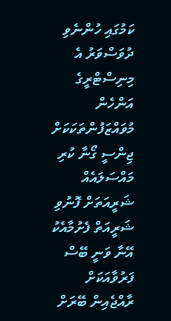ކަމުގައި ހުންނެވި ދުވަސްވަރު އެ މިނިސްޓްރީގެ އަންހެން މުވައްޒަފުންތަކަކަށް ޖިންސީ ގޯނާ ކުރި މައްސަލައެއް ޝަރީއަތަށް ފޮނުވި ޝަރީއަތް ފެށުމާއެކު އޭނާ ވަނީ ބޭސް ފަރުވާއަކަށް ރާއްޖެއިން ބޭރަށް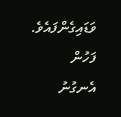ވަޑައިގެންފައެވެ. ފަހުން އެނގުނު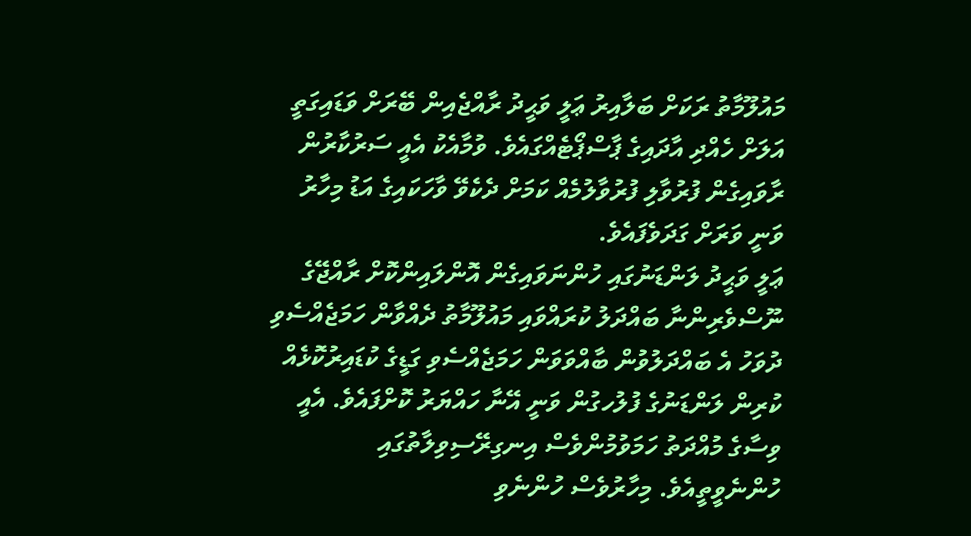މައުލޫމާތު ރަކަށް ބަލާއިރު ޢަލީ ވަޙީދު ރާއްޖެއިން ބޭރަށް ވަޑައިގަތީ އަލަށް ހެއްދި އާދައިގެ ޕާސްޕޯޓެއްގައެވެ. ވުމާއެކު އެއީ ސަރުކާރުން ރާވައިގެން ފުރުވާލި ފުރުވާލުމެއް ކަމަށް ދެކެވޭ ވާހަކައިގެ އަޑު މިހާރު ވަނީ ވަރަށް ގަދަވެފައެވެ.
ޢަލީ ވަޙީދު ލަންޑަނުގައި ހުންނަވައިގެން އޮންލައިންކޮށް ރާއްޖޭގެ ނޫސްވެރިންނާ ބައްދަލު ކުރައްވައި މައުލޫމާތު ދެއްވާން ހަމަޖެއްސެވި ދުވަހު އެ ބައްދަލުވުން ބާއްވަވަން ހަމަޖެއްސެވި ގަޑީގެ ކުޑައިރުކޮޅެއް ކުރިން ލަންޑަނުގެ ފުލުހގުން ވަނީ އޭނާ ހައްޔަރު ކޮށްފައެވެ. އެއީ ވިސާގެ މުއްދަތު ހަމަވުމުންވެސް އިނގިރޭސިވިލާތުގައި ހުންނެވީތީއެވެ. މިހާރުވެސް ހުންނެވި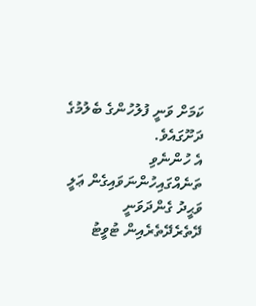ކަމަށް ވަނީ ފުލުހުންގެ ބެލުމުގެ ދަށޫގައެވެ.
އެ ހުންނެވި ތަނެއްގައިހުންނަވައިގެން ޢަލީ ވަޙީދު ގެންދަވަނީ ދޭތެރެދޭތެރެއިން ޓުވީޓު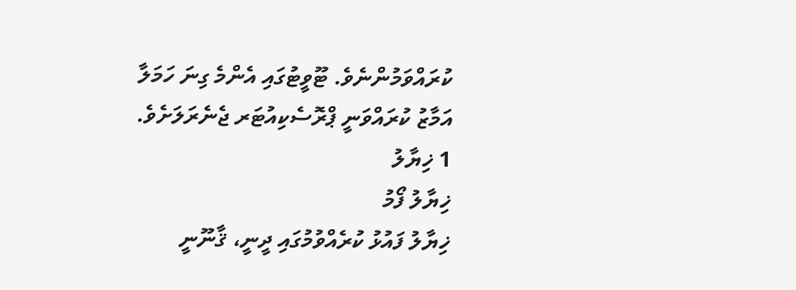ކުރައްވަމުންނެވެ. ޓޫވީޓުގައި އެންމެ ގިނަ ހަމަލާ އަމާޒު ކުރައްވަނީ ޕްރޮސެކިއުޓަރ ޖެނެރަލަށެވެ.
1 ޚިޔާލު
ޚިޔާލު ފޯމު
ޚިޔާލު ފައުޅު ކުރެއްވުމުގައި ދީނީ، ޤާނޫނީ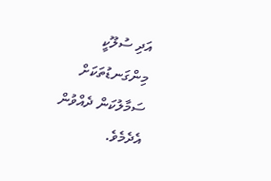އަދި ސުލޫކީ މިންގަނޑުތަކަށް ސަމާލުކަން ދެއްވުން އެދެމެވެ.